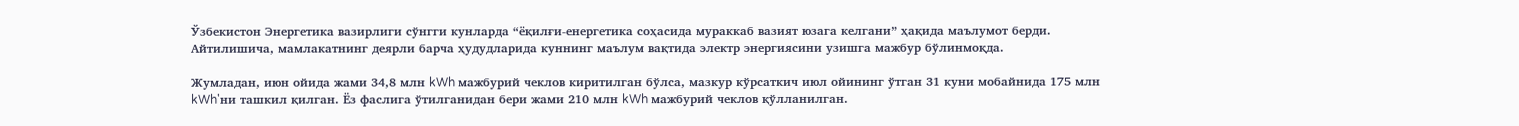Ўзбекистон Энергетика вазирлиги сўнгги кунларда “ёқилғи-енергетика соҳасида мураккаб вазият юзага келгани” ҳақида маълумот берди. Айтилишича, мамлакатнинг деярли барча ҳудудларида куннинг маълум вақтида электр энергиясини узишга мажбур бўлинмоқда.

Жумладан, июн ойида жами 34,8 млн kWh мажбурий чеклов киритилган бўлса, мазкур кўрсаткич июл ойининг ўтган 31 куни мобайнида 175 млн kWh'ни ташкил қилган. Ёз фаслига ўтилганидан бери жами 210 млн kWh мажбурий чеклов қўлланилган.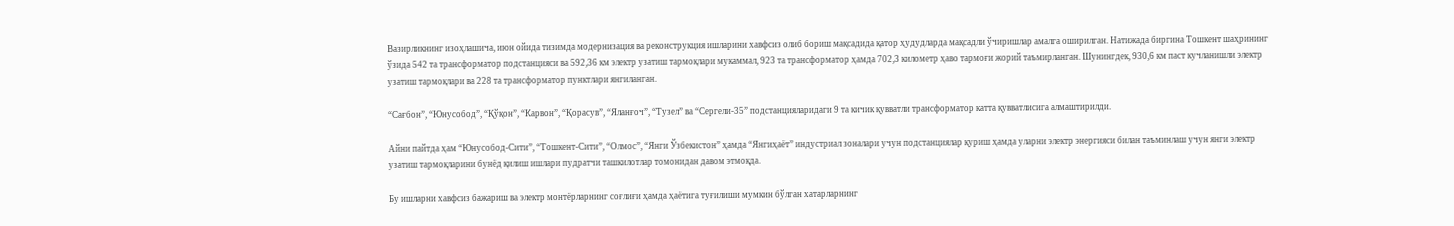Вазирликнинг изоҳлашича, июн ойида тизимда модернизация ва реконструкция ишларини хавфсиз олиб бориш мақсадида қатор ҳудудларда мақсадли ўчиришлар амалга оширилган. Натижада биргина Тошкент шаҳрининг ўзида 542 та трансформатор подстанцияси ва 592,36 км электр узатиш тармоқлари мукаммал, 923 та трансформатор ҳамда 702,3 километр ҳаво тармоғи жорий таъмирланган. Шунингдек, 930,6 км паст кучланишли электр узатиш тармоқлари ва 228 та трансформатор пунктлари янгиланган.

“Сағбон”, “Юнусобод”, “Қўқон”, “Карвон”, “Қорасув”, “Яланғоч”, “Тузел” ва “Сергели-35” подстанцияларидаги 9 та кичик қувватли трансформатор катта қувватлисига алмаштирилди.

Айни пайтда ҳам “Юнусобод-Сити”, “Тошкент-Сити”, “Олмос”, “Янги Ўзбекистон” ҳамда “Янгиҳаёт” индустриал зоналари учун подстанциялар қуриш ҳамда уларни электр энергияси билан таъминлаш учун янги электр узатиш тармоқларини бунёд қилиш ишлари пудратчи ташкилотлар томонидан давом этмоқда.

Бу ишларни хавфсиз бажариш ва электр монтёрларнинг соғлиғи ҳамда ҳаётига туғилиши мумкин бўлган хатарларнинг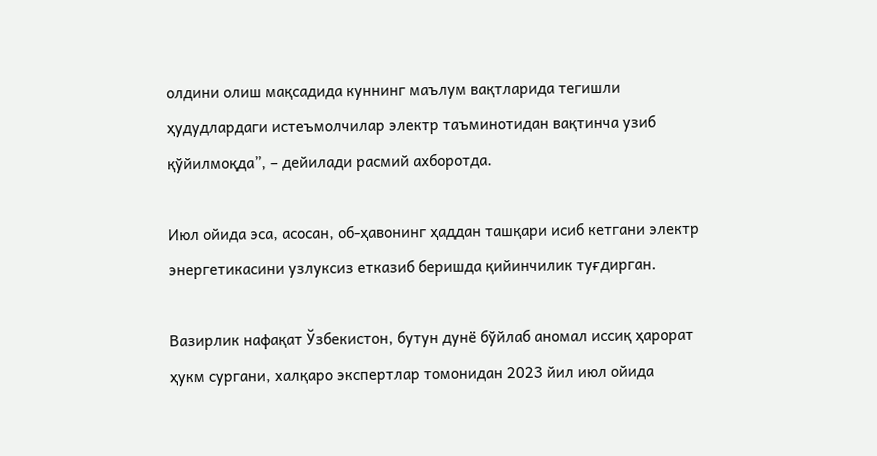олдини олиш мақсадида куннинг маълум вақтларида тегишли ҳудудлардаги истеъмолчилар электр таъминотидан вақтинча узиб қўйилмоқда”, – дейилади расмий ахборотда.

Июл ойида эса, асосан, об-ҳавонинг ҳаддан ташқари исиб кетгани электр энергетикасини узлуксиз етказиб беришда қийинчилик туғдирган.

Вазирлик нафақат Ўзбекистон, бутун дунё бўйлаб аномал иссиқ ҳарорат ҳукм сургани, халқаро экспертлар томонидан 2023 йил июл ойида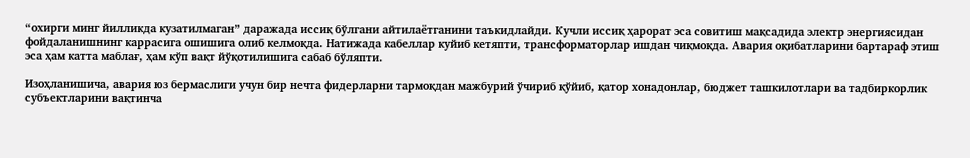“охирги минг йилликда кузатилмаган” даражада иссиқ бўлгани айтилаётганини таъкидлайди. Кучли иссиқ ҳарорат эса совитиш мақсадида электр энергиясидан фойдаланишнинг каррасига ошишига олиб келмоқда. Натижада кабеллар куйиб кетяпти, трансформаторлар ишдан чиқмоқда. Авария оқибатларини бартараф этиш эса ҳам катта маблағ, ҳам кўп вақт йўқотилишига сабаб бўляпти.

Изоҳланишича, авария юз бермаслиги учун бир нечта фидерларни тармоқдан мажбурий ўчириб қўйиб, қатор хонадонлар, бюджет ташкилотлари ва тадбиркорлик субъектларини вақтинча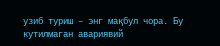узиб туриш – энг мақбул чора. Бу кутилмаган авариявий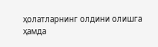ҳолатларнинг олдини олишга ҳамда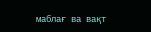маблағ ва вақт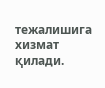тежалишига хизмат қилади.